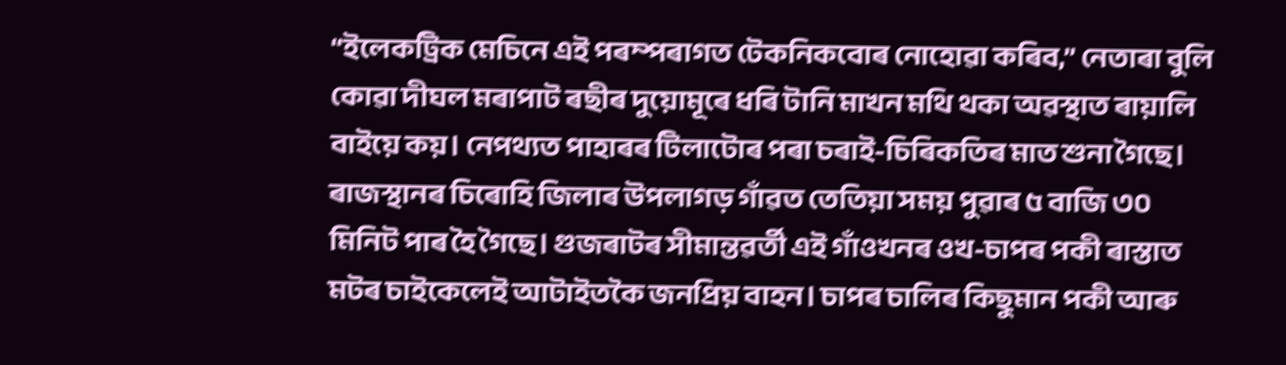“ইলেকট্ৰিক মেচিনে এই পৰম্পৰাগত টেকনিকবোৰ নোহোৱা কৰিব,” নেতাৰা বুলি কোৱা দীঘল মৰাপাট ৰছীৰ দুয়োমূৰে ধৰি টানি মাখন মথি থকা অৱস্থাত ৰায়ালি বাইয়ে কয়। নেপথ্যত পাহাৰৰ টিলাটোৰ পৰা চৰাই-চিৰিকতিৰ মাত শুনা গৈছে।
ৰাজস্থানৰ চিৰোহি জিলাৰ উপলাগড় গাঁৱত তেতিয়া সময় পুৱাৰ ৫ বাজি ৩০ মিনিট পাৰ হৈ গৈছে। গুজৰাটৰ সীমান্তৱৰ্তী এই গাঁওখনৰ ওখ-চাপৰ পকী ৰাস্তাত মটৰ চাইকেলেই আটাইতকৈ জনপ্ৰিয় বাহন। চাপৰ চালিৰ কিছুমান পকী আৰু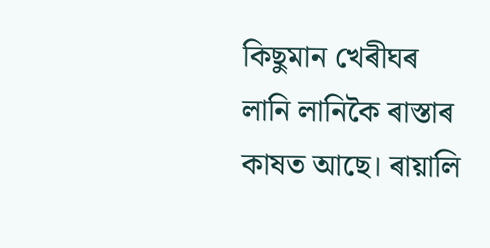কিছুমান খেৰীঘৰ লানি লানিকৈ ৰাস্তাৰ কাষত আছে। ৰায়ালি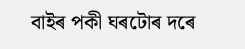বাইৰ পকী ঘৰটোৰ দৰে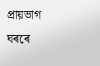প্ৰায়ভাগ ঘৰৰে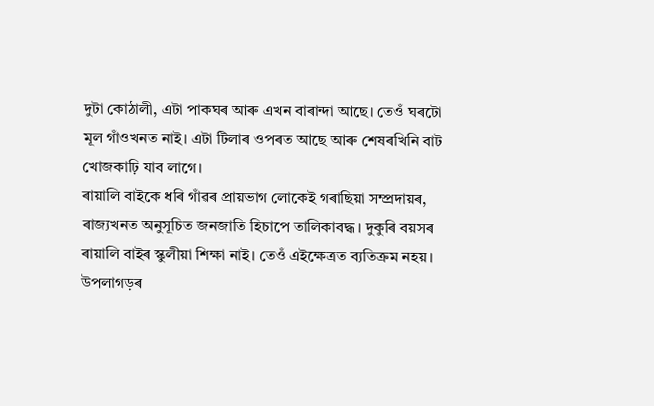দুটা কোঠালী, এটা পাকঘৰ আৰু এখন বাৰান্দা আছে। তেওঁ ঘৰটো মূল গাঁওখনত নাই। এটা টিলাৰ ওপৰত আছে আৰু শেষৰখিনি বাট খোজকাঢ়ি যাব লাগে।
ৰায়ালি বাইকে ধৰি গাঁৱৰ প্ৰায়ভাগ লোকেই গৰাছিয়া সম্প্ৰদায়ৰ, ৰাজ্যখনত অনুসূচিত জনজাতি হিচাপে তালিকাবদ্ধ। দুকুৰি বয়সৰ ৰায়ালি বাইৰ স্কুলীয়া শিক্ষা নাই। তেওঁ এইক্ষেত্রত ব্যতিক্ৰম নহয়। উপলাগড়ৰ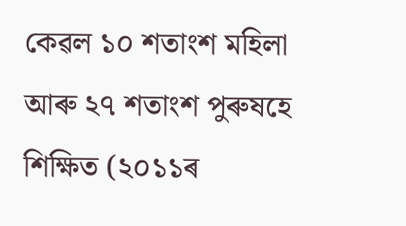কেৱল ১০ শতাংশ মহিলা আৰু ২৭ শতাংশ পুৰুষহে শিক্ষিত (২০১১ৰ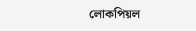লোকপিয়ল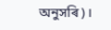অনুসৰি)।